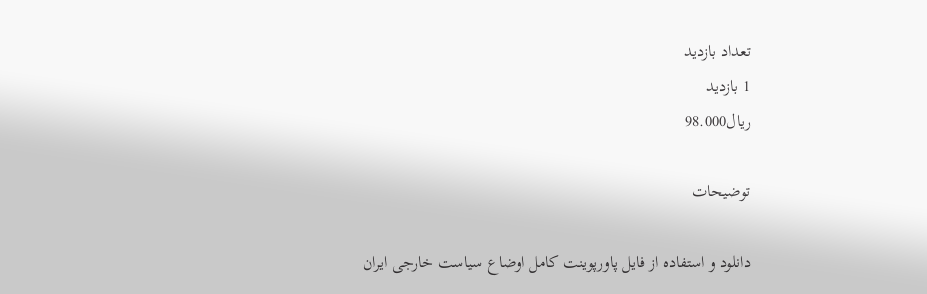تعداد بازدید
1 بازدید
ریال98.000

توضیحات

دانلود و استفاده از فایل پاورپوینت کامل اوضاع سیاست خارجی ایران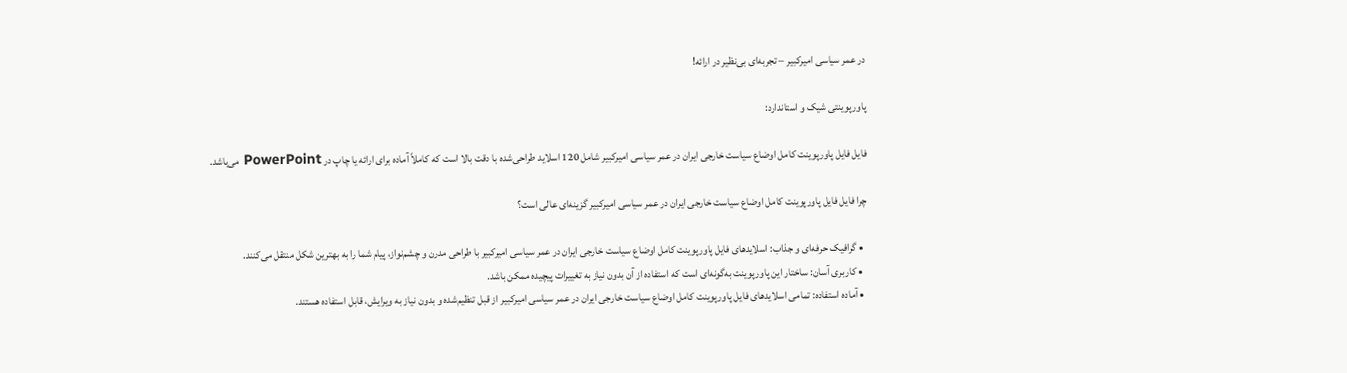در عمر سیاسی امیرکبیر – تجربه‌ای بی‌نظیر در ارائه!

پاورپوینتی شیک و استاندارد:

فایل فایل پاورپوینت کامل اوضاع سیاست خارجی ایران در عمر سیاسی امیرکبیر شامل 120 اسلاید طراحی‌شده با دقت بالا است که کاملاً آماده برای ارائه یا چاپ در PowerPoint می‌باشد.

چرا فایل فایل پاورپوینت کامل اوضاع سیاست خارجی ایران در عمر سیاسی امیرکبیر گزینه‌ای عالی است؟

  • گرافیک حرفه‌ای و جذاب: اسلایدهای فایل پاورپوینت کامل اوضاع سیاست خارجی ایران در عمر سیاسی امیرکبیر با طراحی مدرن و چشم‌نواز، پیام شما را به بهترین شکل منتقل می‌کنند.
  • کاربری آسان: ساختار این پاورپوینت به‌گونه‌ای است که استفاده از آن بدون نیاز به تغییرات پیچیده ممکن باشد.
  • آماده استفاده: تمامی اسلایدهای فایل پاورپوینت کامل اوضاع سیاست خارجی ایران در عمر سیاسی امیرکبیر از قبل تنظیم‌شده و بدون نیاز به ویرایش، قابل استفاده هستند.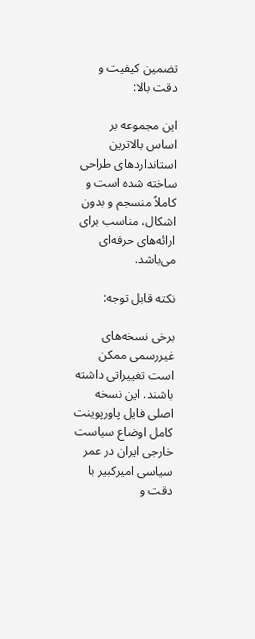تضمین کیفیت و دقت بالا:

این مجموعه بر اساس بالاترین استانداردهای طراحی ساخته شده است و کاملاً منسجم و بدون اشکال، مناسب برای ارائه‌های حرفه‌ای می‌باشد.

نکته قابل توجه:

برخی نسخه‌های غیررسمی ممکن است تغییراتی داشته باشند. این نسخه اصلی فایل پاورپوینت کامل اوضاع سیاست خارجی ایران در عمر سیاسی امیرکبیر با دقت و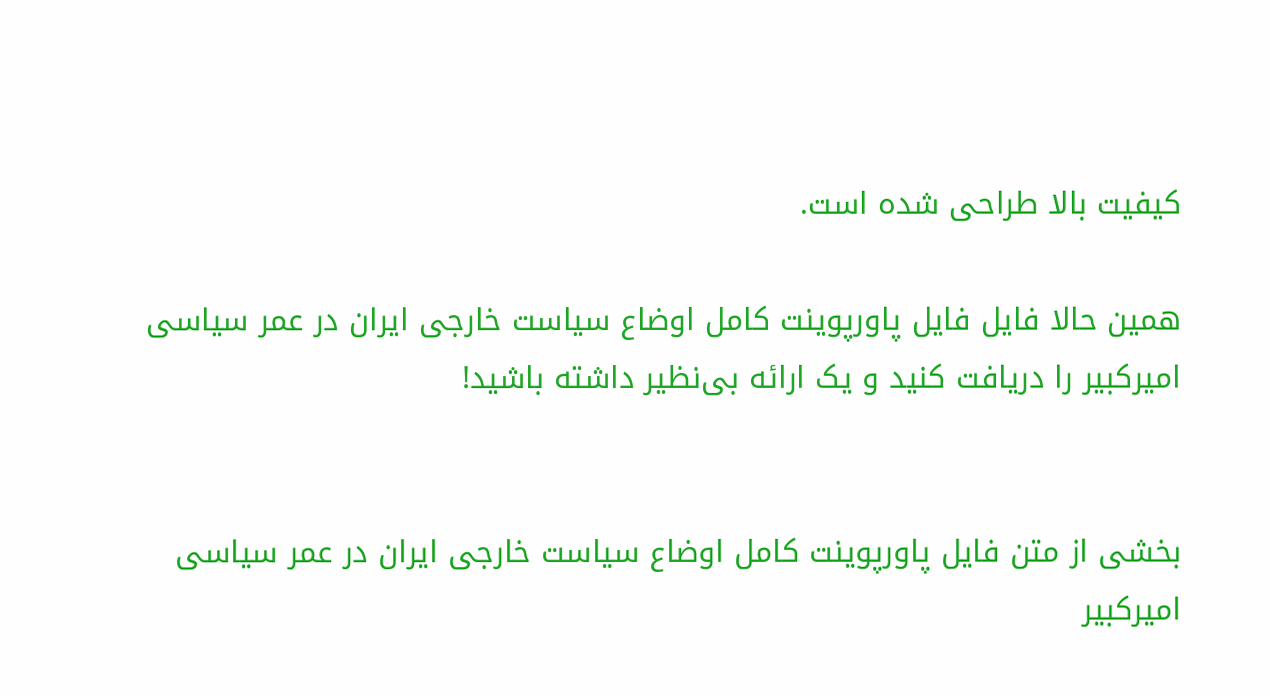کیفیت بالا طراحی شده است.

همین حالا فایل فایل پاورپوینت کامل اوضاع سیاست خارجی ایران در عمر سیاسی امیرکبیر را دریافت کنید و یک ارائه بی‌نظیر داشته باشید!


بخشی از متن فایل پاورپوینت کامل اوضاع سیاست خارجی ایران در عمر سیاسی امیرکبیر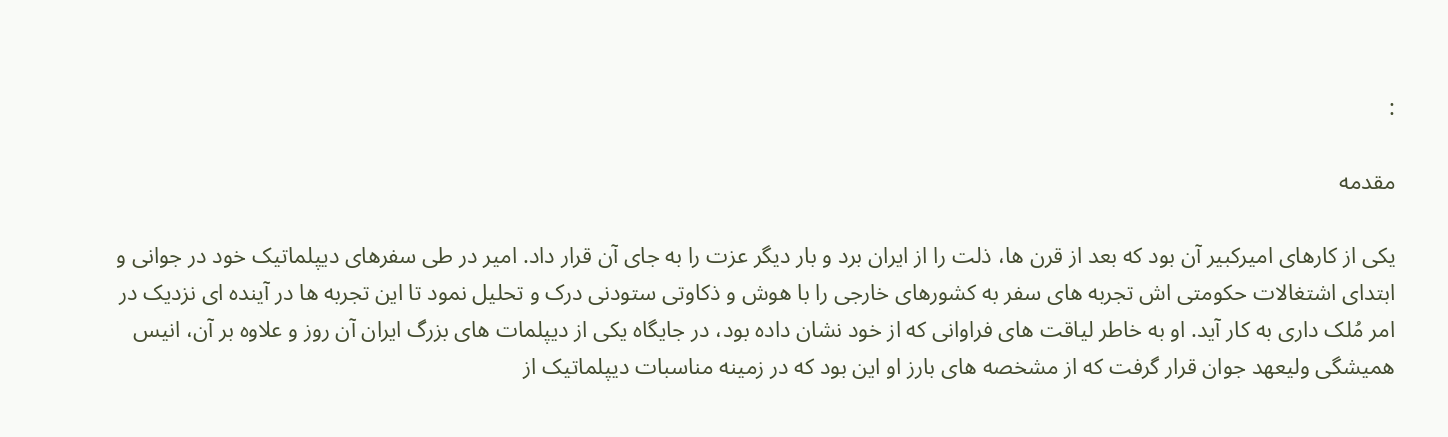:

مقدمه

یکی از کارهای امیرکبیر آن بود که بعد از قرن ها، ذلت را از ایران برد و بار دیگر عزت را به جای آن قرار داد. امیر در طی سفرهای دیپلماتیک خود در جوانی و ابتدای اشتغالات حکومتی اش تجربه های سفر به کشورهای خارجی را با هوش و ذکاوتی ستودنی درک و تحلیل نمود تا این تجربه ها در آینده ای نزدیک در امر مُلک داری به کار آید. او به خاطر لیاقت های فراوانی که از خود نشان داده بود، در جایگاه یکی از دیپلمات های بزرگ ایران آن روز و علاوه بر آن، انیس همیشگی ولیعهد جوان قرار گرفت که از مشخصه های بارز او این بود که در زمینه مناسبات دیپلماتیک از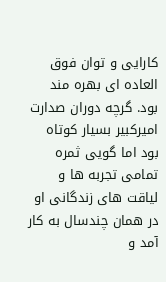کارایی و توان فوق العاده ای بهره مند بود. گرچه دوران صدارت امیرکبیر بسیار کوتاه بود اما گویی ثمره تمامی تجربه ها و لیاقت های زندگانی او در همان چندسال به کار آمد و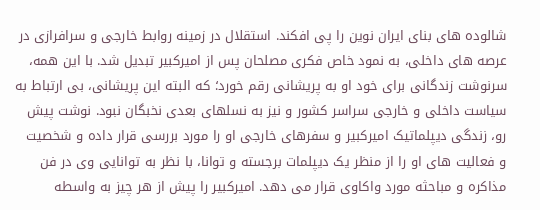شالوده های بنای ایران نوین را پی افکند. استقلال در زمینه روابط خارجی و سرافرازی در عرصه های داخلی، به نمود خاص فکری مصلحان پس از امیرکبیر تبدیل شد. با این همه، سرنوشت زندگانی برای خود او به پریشانی رقم خورد؛ که البته این پریشانی، بی ارتباط به سیاست داخلی و خارجی سراسر کشور و نیز به نسلهای بعدی نخبگان نبود. نوشت پیش رو، زندگی دیپلماتیک امیرکبیر و سفرهای خارجی او را مورد بررسی قرار داده و شخصیت و فعالیت های او را از منظر یک دیپلمات برجسته و توانا، با نظر به توانایی وی در فن مذاکره و مباحثه مورد واکاوی قرار می دهد. امیرکبیر را پیش از هر چیز به واسطه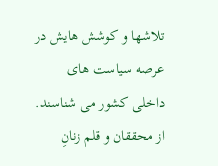تلاشها و کوشش هایش در عرصه سیاست های داخلی کشور می شناسند. از محققان و قلم زنانِ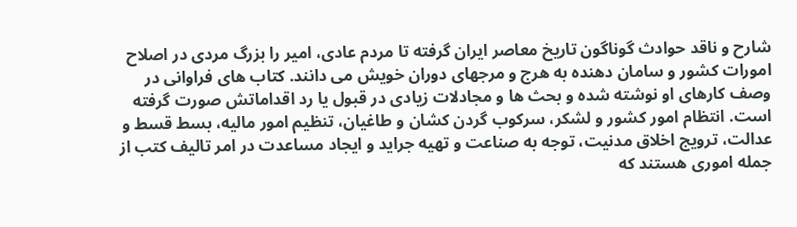شارح و ناقد حوادث گوناگون تاریخ معاصر ایران گرفته تا مردم عادی، امیر را بزرگ مردی در اصلاح امورات کشور و سامان دهنده به هرج و مرجهای دوران خویش می دانند. کتاب های فراوانی در وصف کارهای او نوشته شده و بحث ها و مجادلات زیادی در قبول یا رد اقداماتش صورت گرفته است. انتظام امور کشور و لشکر، سرکوب گردن کشان و طاغیان، تنظیم امور مالیه، بسط قسط و عدالت، ترویج اخلاق مدنیت، توجه به صناعت و تهیه جراید و ایجاد مساعدت در امر تالیف کتب از جمله اموری هستند که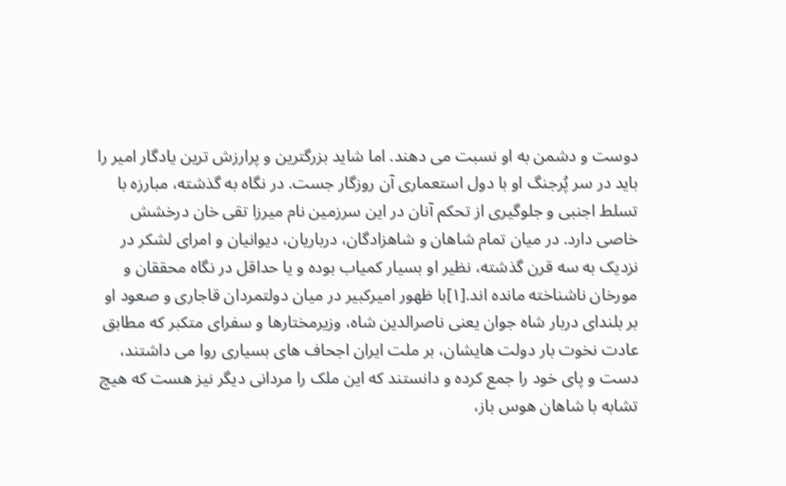دوست و دشمن به او نسبت می دهند. اما شاید بزرگترین و پرارزش ترین یادگار امیر را باید در سر پُرجنگ او با دول استعماری آن روزگار جست. در نگاه به گذشته، مبارزه با تسلط اجنبی و جلوگیری از تحکم آنان در این سرزمین نام میرزا تقی خان درخشش خاصی دارد. در میان تمام شاهان و شاهزادگان، درباریان، دیوانیان و امرای لشکر در نزدیک به سه قرن گذشته، نظیر او بسیار کمیاب بوده و یا حداقل در نگاه محققان و مورخان ناشناخته مانده اند.[۱]با ظهور امیرکبیر در میان دولتمردان قاجاری و صعود او بر بلندای دربار شاه جوان یعنی ناصرالدین شاه، وزیرمختارها و سفرای متکبر که مطابق عادت نخوت بار دولت هایشان، بر ملت ایران اجحاف های بسیاری روا می داشتند، دست و پای خود را جمع کرده و دانستند که این ملک را مردانی دیگر نیز هست که هیچ تشابه با شاهان هوس باز،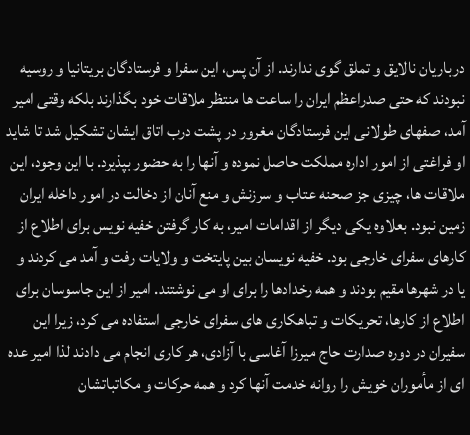درباریان نالایق و تملق گوی ندارند. از آن پس، این سفرا و فرستادگان بریتانیا و روسیه نبودند که حتی صدراعظم ایران را ساعت ها منتظر ملاقات خود بگذارند بلکه وقتی امیر آمد، صفهای طولانی این فرستادگان مغرور در پشت درب اتاق ایشان تشکیل شد تا شاید او فراغتی از امور اداره مملکت حاصل نموده و آنها را به حضور بپذیرد. با این وجود، این ملاقات ها، چیزی جز صحنه عتاب و سرزنش و منع آنان از دخالت در امور داخله ایران زمین نبود. بعلاوه یکی دیگر از اقدامات امیر، به کار گرفتن خفیه نویس برای اطلاع از کارهای سفرای خارجی بود. خفیه نویسان بین پایتخت و ولایات رفت و آمد می کردند و یا در شهرها مقیم بودند و همه رخدادها را برای او می نوشتند. امیر از این جاسوسان برای اطلاع از کارها، تحریکات و تباهکاری های سفرای خارجی استفاده می کرد، زیرا این سفیران در دوره صدارت حاج میرزا آغاسی با آزادی، هر کاری انجام می دادند لذا امیر عده ای از مأموران خویش را روانه خدمت آنها کرد و همه حرکات و مکاتباتشان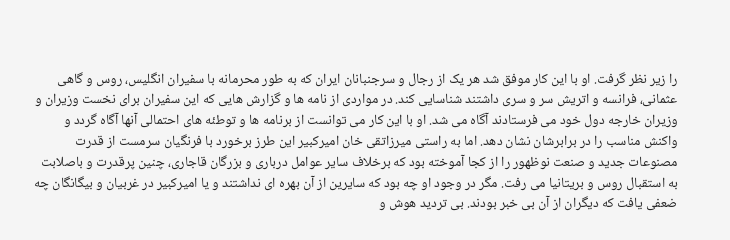را زیر نظر گرفت. او با این کار موفق شد هر یک از رجال و سرجنبانان ایران که به طور محرمانه با سفیران انگلیس، روس و گاهی عثمانی، فرانسه و اتریش سر و سری داشتند شناسایی کند. در مواردی از نامه ها و گزارش هایی که این سفیران برای نخست وزیران و وزیران خارجه دول خود می فرستادند آگاه می شد. او با این کار می توانست از برنامه ها و توطئه های احتمالی آنها آگاه گردد و واکنش مناسب را در برابرشان نشان دهد. اما به راستی میرزاتقی خان امیرکبیر این طرز برخورد با فرنگیان سرمست از قدرت مصنوعات جدید و صنعت نوظهور را از کجا آموخته بود که برخلاف سایر عوامل درباری و بزرگان قاجاری، چنین پرقدرت و باصلابت به استقبال روس و بریتانیا می رفت. مگر در وجود او چه بود که سایرین از آن بهره ای نداشتند و یا امیرکبیر در غربیان و بیگانگان چه ضعفی یافت که دیگران از آن بی خبر بودند. بی تردید هوش و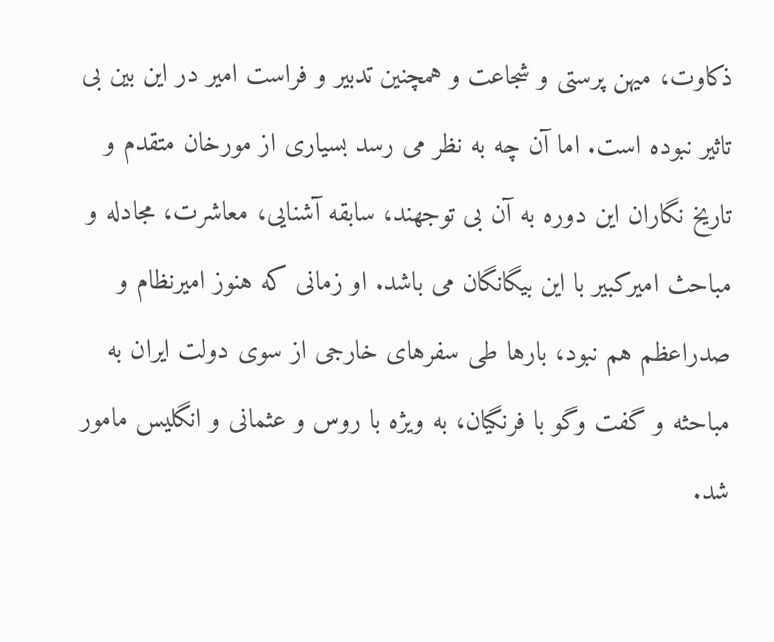ذکاوت، میهن پرستی و شجاعت و همچنین تدبیر و فراست امیر در این بین بی تاثیر نبوده است. اما آن چه به نظر می رسد بسیاری از مورخان متقدم و تاریخ نگاران این دوره به آن بی توجهند، سابقه آشنایی، معاشرت، مجادله و مباحث امیرکبیر با این بیگانگان می باشد. او زمانی که هنوز امیرنظام و صدراعظم هم نبود، بارها طی سفرهای خارجی از سوی دولت ایران به مباحثه و گفت وگو با فرنگیان، به ویژه با روس و عثمانی و انگلیس مامور شد.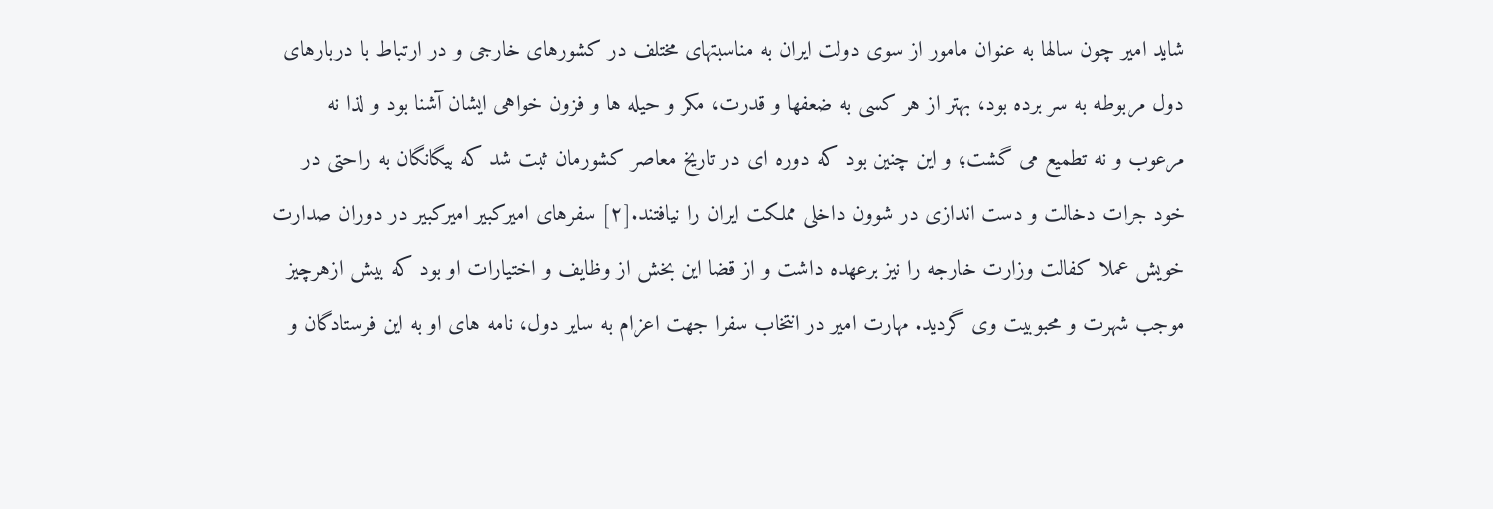شاید امیر چون سالها به عنوان مامور از سوی دولت ایران به مناسبتهای مختلف در کشورهای خارجی و در ارتباط با دربارهای دول مربوطه به سر برده بود، بهتر از هر کسی به ضعفها و قدرت، مکر و حیله ها و فزون خواهی ایشان آشنا بود و لذا نه مرعوب و نه تطمیع می گشت؛ و این چنین بود که دوره ای در تاریخ معاصر کشورمان ثبت شد که بیگانگان به راحتی در خود جرات دخالت و دست اندازی در شوون داخلی مملکت ایران را نیافتند.[۲] سفرهای امیرکبیر امیرکبیر در دوران صدارت خویش عملا کفالت وزارت خارجه را نیز برعهده داشت و از قضا این بخش از وظایف و اختیارات او بود که بیش ازهرچیز موجب شهرت و محبوبیت وی گردید. مهارت امیر در انتخاب سفرا جهت اعزام به سایر دول، نامه های او به این فرستادگان و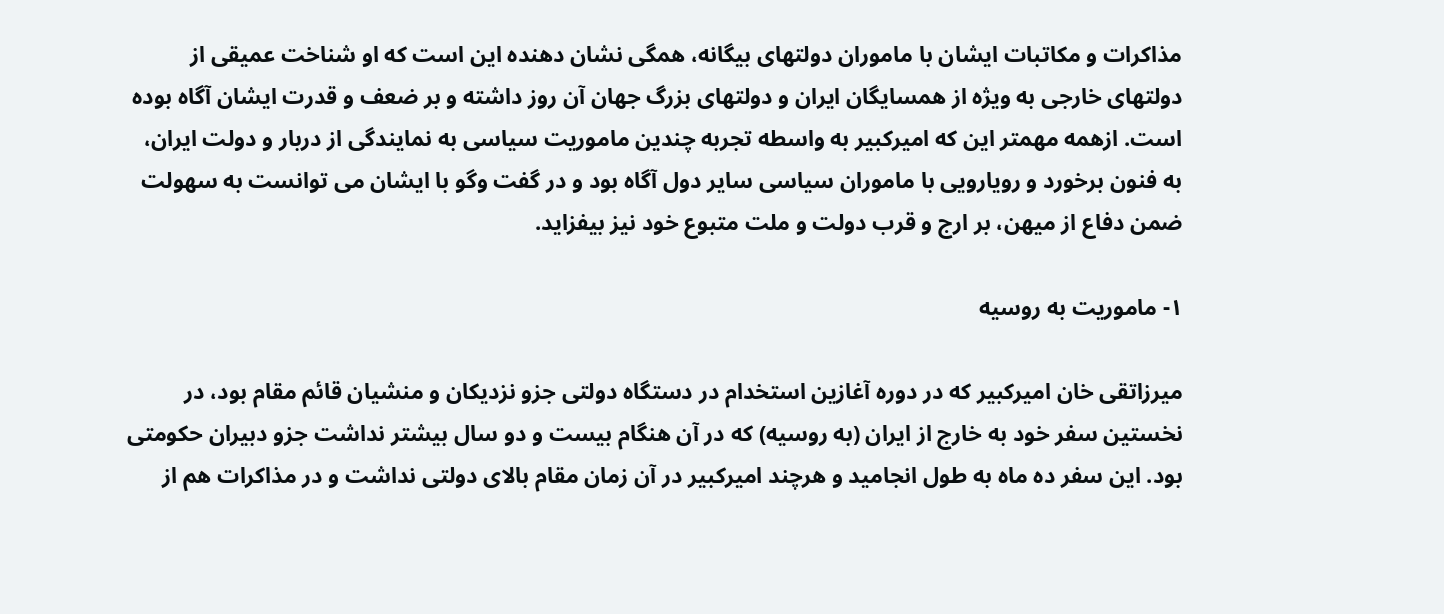مذاکرات و مکاتبات ایشان با ماموران دولتهای بیگانه، همگی نشان دهنده این است که او شناخت عمیقی از دولتهای خارجی به ویژه از همسایگان ایران و دولتهای بزرگ جهان آن روز داشته و بر ضعف و قدرت ایشان آگاه بوده است. ازهمه مهمتر این که امیرکبیر به واسطه تجربه چندین ماموریت سیاسی به نمایندگی از دربار و دولت ایران، به فنون برخورد و رویارویی با ماموران سیاسی سایر دول آگاه بود و در گفت وگو با ایشان می توانست به سهولت ضمن دفاع از میهن، بر ارج و قرب دولت و ملت متبوع خود نیز بیفزاید.

۱- ماموریت به روسیه

میرزاتقی خان امیرکبیر که در دوره آغازین استخدام در دستگاه دولتی جزو نزدیکان و منشیان قائم مقام بود، در نخستین سفر خود به خارج از ایران (به روسیه) که در آن هنگام بیست و دو سال بیشتر نداشت جزو دبیران حکومتی بود. این سفر ده ماه به طول انجامید و هرچند امیرکبیر در آن زمان مقام بالای دولتی نداشت و در مذاکرات هم از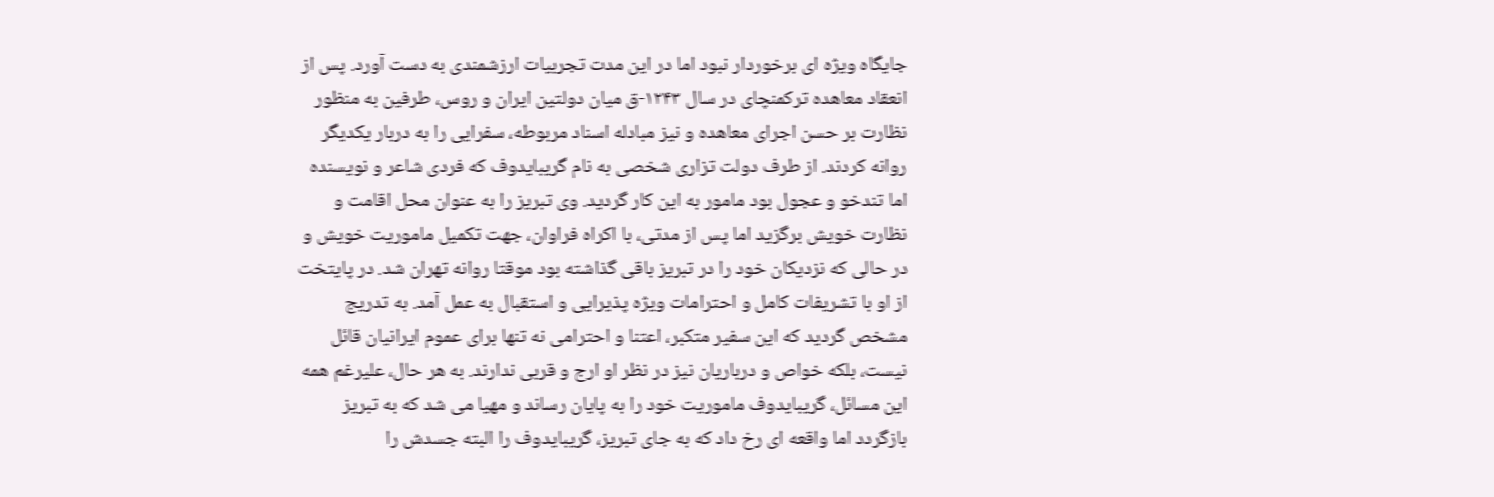جایگاه ویژه ای برخوردار نبود اما در این مدت تجربیات ارزشمندی به دست آورد. پس از انعقاد معاهده ترکمنچای در سال ۱۲۴۳-ق میان دولتین ایران و روس، طرفین به منظور نظارت بر حسن اجرای معاهده و نیز مبادله اسناد مربوطه، سفرایی را به دربار یکدیگر روانه کردند. از طرف دولت تزاری شخصی به نام گریبایدوف که فردی شاعر و نویسنده اما تندخو و عجول بود مامور به این کار گردید. وی تبریز را به عنوان محل اقامت و نظارت خویش برگزید اما پس از مدتی، با اکراه فراوان، جهت تکمیل ماموریت خویش و در حالی که نزدیکان خود را در تبریز باقی گذاشته بود موقتا روانه تهران شد. در پایتخت از او با تشریفات کامل و احترامات ویژه پذیرایی و استقبال به عمل آمد. به تدریج مشخص گردید که این سفیر متکبر، اعتنا و احترامی نه تنها برای عموم ایرانیان قائل نیست، بلکه خواص و درباریان نیز در نظر او ارج و قربی ندارند. به هر حال، علیرغم همه این مسائل، گریبایدوف ماموریت خود را به پایان رساند و مهیا می شد که به تبریز بازگردد اما واقعه ای رخ داد که به جای تبریز، گریبایدوف را البته جسدش را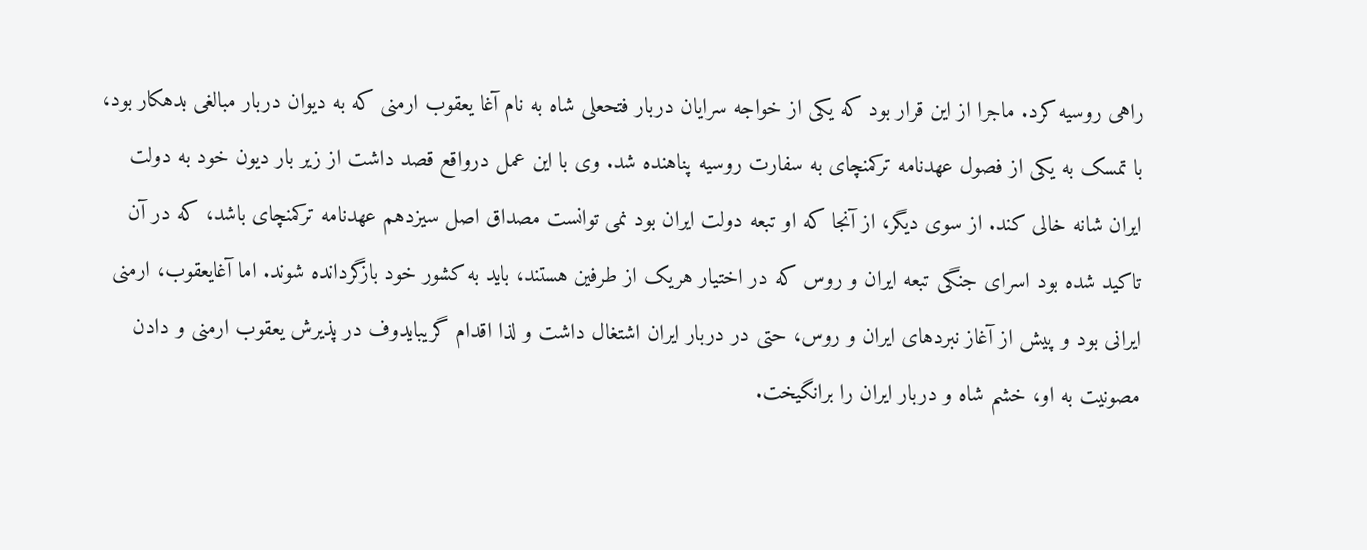راهی روسیه کرد. ماجرا از این قرار بود که یکی از خواجه سرایان دربار فتحعلی شاه به نام آغا یعقوب ارمنی که به دیوان دربار مبالغی بدهکار بود، با تمسک به یکی از فصول عهدنامه ترکمنچای به سفارت روسیه پناهنده شد. وی با این عمل درواقع قصد داشت از زیر بار دیون خود به دولت ایران شانه خالی کند. از سوی دیگر، از آنجا که او تبعه دولت ایران بود نمی توانست مصداق اصل سیزدهم عهدنامه ترکمنچای باشد، که در آن تاکید شده بود اسرای جنگی تبعه ایران و روس که در اختیار هریک از طرفین هستند، باید به کشور خود بازگردانده شوند. اما آغایعقوب، ارمنی ایرانی بود و پیش از آغاز نبردهای ایران و روس، حتی در دربار ایران اشتغال داشت و لذا اقدام گریبایدوف در پذیرش یعقوب ارمنی و دادن مصونیت به او، خشم شاه و دربار ایران را برانگیخت.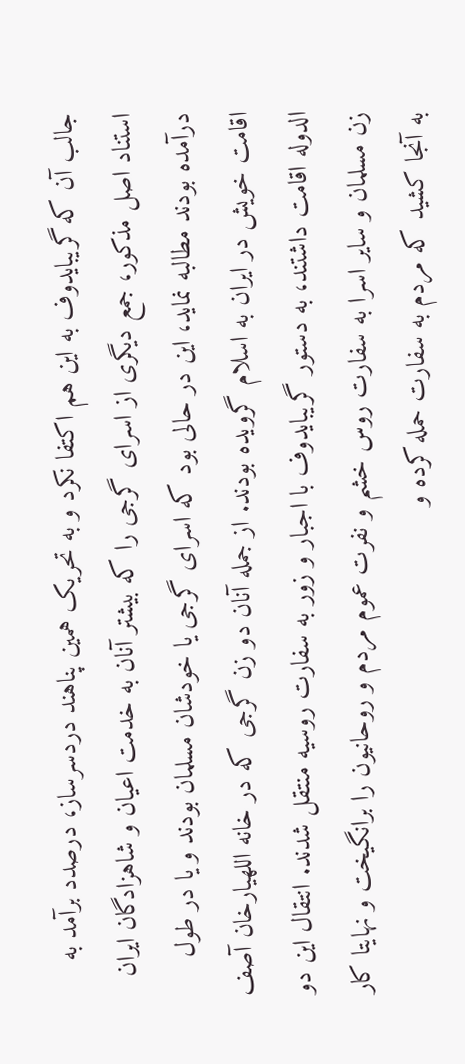جالب آن که گریبایدوف به این هم اکتفا نکرد و به تحریک همین پناهند دردسرساز، درصدد برآمد به استناد اصل مذکور، جمع دیگری از اسرای گرجی را که بیشتر آنان به خدمت اعیان و شاهزادگان ایران درآمده بودند مطالبه نماید، این در حالی بود که اسرای گرجی یا خودشان مسلمان بودند و یا در طول اقامت خویش در ایران به اسلام گرویده بودند. از جمله آنان دو زن گرجی که در خانه اللهیارخان آصف الدوله اقامت داشتند، به دستور گریبایدوف با اجبار و زور به سفارت روسیه منتقل شدند. انتقال این دو زن مسلمان و سایر اسرا به سفارت روس خشم و نفرت عموم مردم و روحانیون را برانگیخت و نهایتا کار به آنجا کشید که مردم به سفارت حمله کرده و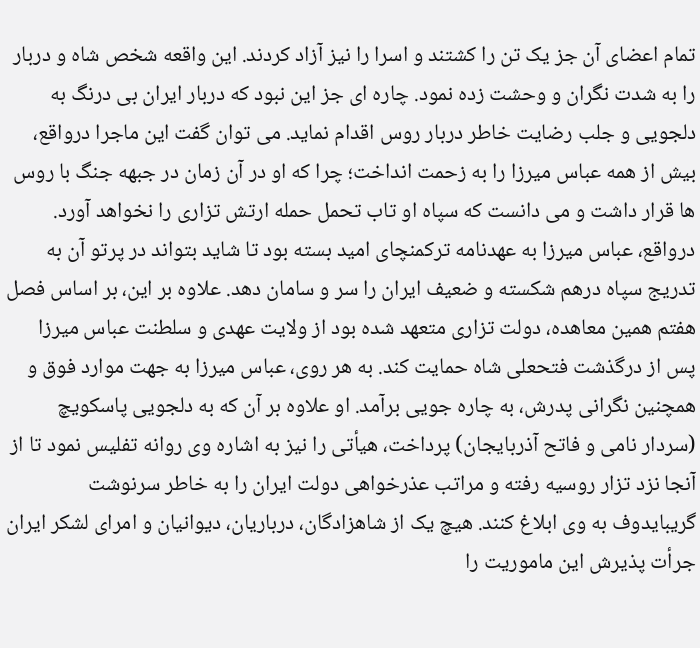تمام اعضای آن جز یک تن را کشتند و اسرا را نیز آزاد کردند. این واقعه شخص شاه و دربار را به شدت نگران و وحشت زده نمود. چاره ای جز این نبود که دربار ایران بی درنگ به دلجویی و جلب رضایت خاطر دربار روس اقدام نماید. می توان گفت این ماجرا درواقع، بیش از همه عباس میرزا را به زحمت انداخت؛ چرا که او در آن زمان در جبهه جنگ با روس ها قرار داشت و می دانست که سپاه او تاب تحمل حمله ارتش تزاری را نخواهد آورد. درواقع، عباس میرزا به عهدنامه ترکمنچای امید بسته بود تا شاید بتواند در پرتو آن به تدریج سپاه درهم شکسته و ضعیف ایران را سر و سامان دهد. علاوه بر این، بر اساس فصل هفتم همین معاهده، دولت تزاری متعهد شده بود از ولایت عهدی و سلطنت عباس میرزا پس از درگذشت فتحعلی شاه حمایت کند. به هر روی، عباس میرزا به جهت موارد فوق و همچنین نگرانی پدرش، به چاره جویی برآمد. او علاوه بر آن که به دلجویی پاسکویچ (سردار نامی و فاتح آذربایجان) پرداخت، هیأتی را نیز به اشاره وی روانه تفلیس نمود تا از آنجا نزد تزار روسیه رفته و مراتب عذرخواهی دولت ایران را به خاطر سرنوشت گریبایدوف به وی ابلاغ کنند. هیچ یک از شاهزادگان، درباریان، دیوانیان و امرای لشکر ایران جرأت پذیرش این ماموریت را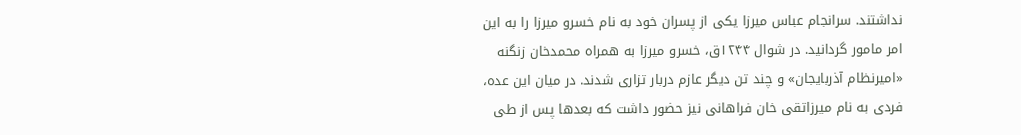نداشتند. سرانجام عباس میرزا یکی از پسران خود به نام خسرو میرزا را به این امر مامور گردانید. در شوال ۱۲۴۴ق، خسرو میرزا به همراه محمدخان زنگنه «امیرنظام آذربایجان» و چند تن دیگر عازم دربار تزاری شدند. در میان این عده، فردی به نام میرزاتقی خان فراهانی نیز حضور داشت که بعدها پس از طی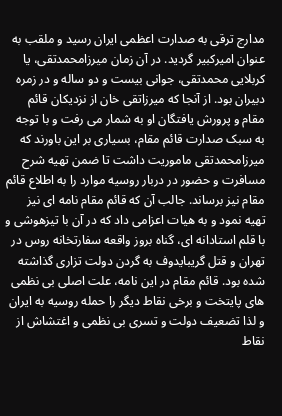مدارج ترقی به صدارت اعظمی ایران رسید و ملقب به عنوان امیرکبیر گردید. در آن زمان میرزامحمدتقی، یا کربلایی محمدتقی، جوانی بیست و دو ساله و در زمره دبیران بود. از آنجا که میرزاتقی خان از نزدیکان قائم مقام و پرورش یافتگان او به شمار می رفت و با توجه به سبک صدارت قائم مقام، بسیاری بر این باورند که میرزامحمدتقی ماموریت داشت تا ضمن تهیه شرح مسافرت و حضور در دربار روسیه موارد را به اطلاع قائم مقام نیز برساند. جالب آن که قائم مقام نامه ای نیز تهیه نمود و به هیات اعزامی داد که در آن با تیزهوشی و با قلم استادانه ای، گناه بروز واقعه سفارتخانه روس در تهران و قتل گریبایدوف به گردن دولت تزاری گذاشته شده بود. قائم مقام در این نامه، علت اصلی بی نظمی های پایتخت و برخی نقاط دیگر را حمله روسیه به ایران و لذا تضعیف دولت و تسری بی نظمی و اغتشاش از نقاط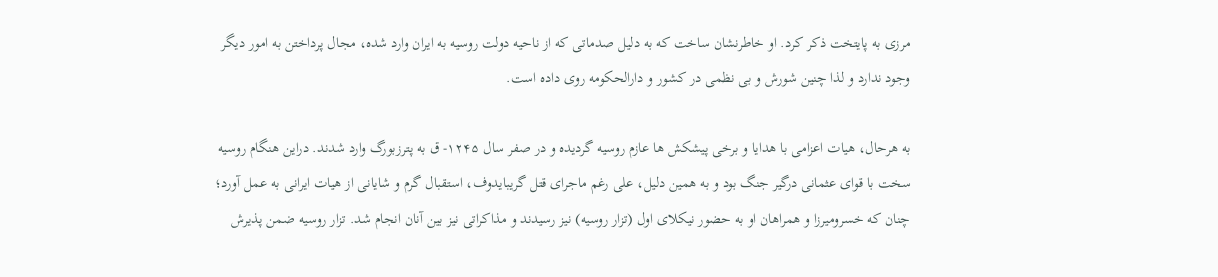مرزی به پایتخت ذکر کرد. او خاطرنشان ساخت که به دلیل صدماتی که از ناحیه دولت روسیه به ایران وارد شده، مجال پرداختن به امور دیگر وجود ندارد و لذا چنین شورش و بی نظمی در کشور و دارالحکومه روی داده است.

به هرحال، هیات اعزامی با هدایا و برخی پیشکش ها عازم روسیه گردیده و در صفر سال ۱۲۴۵- ق به پترزبورگ وارد شدند. دراین هنگام روسیه سخت با قوای عثمانی درگیر جنگ بود و به همین دلیل، علی رغم ماجرای قتل گریبایدوف، استقبال گرم و شایانی از هیات ایرانی به عمل آورد؛ چنان که خسرومیرزا و همراهان او به حضور نیکلای اول (تزار روسیه) نیز رسیدند و مذاکراتی نیز بین آنان انجام شد. تزار روسیه ضمن پذیرش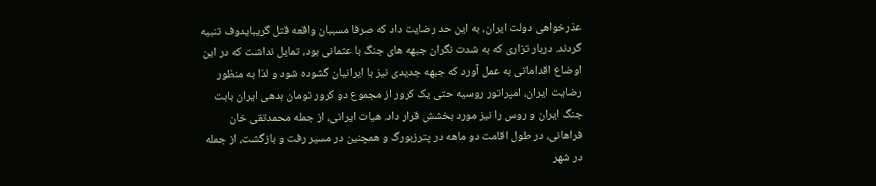عذرخواهی دولت ایران، به این حد رضایت داد که صرفا مسببان واقعه قتل گریبایدوف تنبیه گردند. دربار تزاری که به شدت نگران جبهه های جنگ با عثمانی بود، تمایل نداشت که در این اوضاع اقداماتی به عمل آورد که جبهه جدیدی نیز با ایرانیان گشوده شود و لذا به منظور رضایت ایران، امپراتور روسیه حتی یک کرور از مجموع دو کرور تومان بدهی ایران بابت جنگ ایران و روس را نیز مورد بخشش قرار داد. هیات ایرانی، از جمله محمدتقی خان فراهانی، در طول اقامت دو ماهه در پترزبورگ و همچنین در مسیر رفت و بازگشت، از جمله در شهر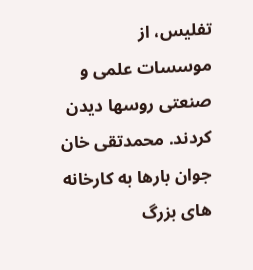تفلیس، از موسسات علمی و صنعتی روسها دیدن کردند. محمدتقی خان جوان بارها به کارخانه های بزرگ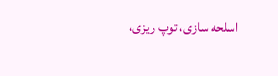اسلحه سازی، توپ ریزی،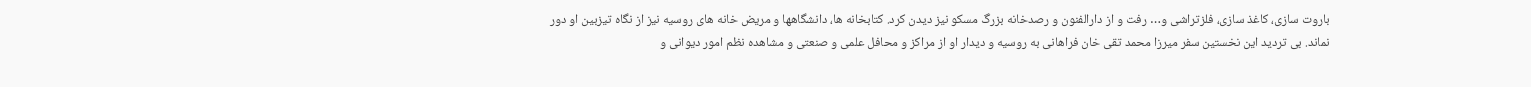باروت سازی، کاغذ سازی، فلزتراشی و… رفت و از دارالفنون و رصدخانه بزرگ مسکو نیز دیدن کرد. کتابخانه ها، دانشگاهها و مریض خانه های روسیه نیز از نگاه تیزبین او دور نماند. بی تردید این نخستین سفر میرزا محمد تقی خان فراهانی به روسیه و دیدار او از مراکز و محافل علمی و صنعتی و مشاهده نظم امور دیوانی و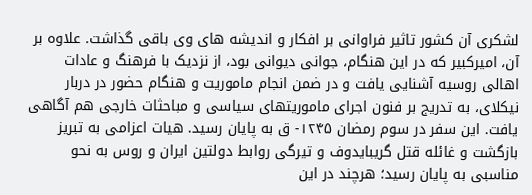لشکری آن کشور تاثیر فراوانی بر افکار و اندیشه های وی باقی گذاشت. علاوه بر آن، امیرکبیر که در این هنگام، جوانی دیوانی بود، از نزدیک با فرهنگ و عادات اهالی روسیه آشنایی یافت و در ضمن انجام ماموریت و هنگام حضور در دربار نیکلای، به تدریج بر فنون اجرای ماموریتهای سیاسی و مباحثات خارجی هم آگاهی یافت. این سفر در سوم رمضان ۱۲۴۵- ق به پایان رسید. هیات اعزامی به تبریز بازگشت و غائله قتل گریبایدوف و تیرگی روابط دولتین ایران و روس به نحو مناسبی به پایان رسید؛ هرچند در این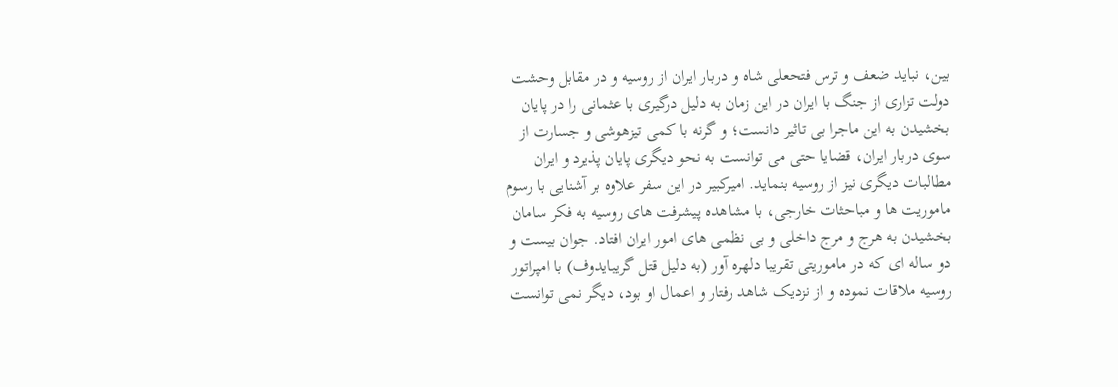بین، نباید ضعف و ترس فتحعلی شاه و دربار ایران از روسیه و در مقابل وحشت دولت تزاری از جنگ با ایران در این زمان به دلیل درگیری با عثمانی را در پایان بخشیدن به این ماجرا بی تاثیر دانست؛ و گرنه با کمی تیزهوشی و جسارت از سوی دربار ایران، قضایا حتی می توانست به نحو دیگری پایان پذیرد و ایران مطالبات دیگری نیز از روسیه بنماید. امیرکبیر در این سفر علاوه بر آشنایی با رسوم ماموریت ها و مباحثات خارجی، با مشاهده پیشرفت های روسیه به فکر سامان بخشیدن به هرج و مرج داخلی و بی نظمی های امور ایران افتاد. جوان بیست و دو ساله ای که در ماموریتی تقریبا دلهره آور (به دلیل قتل گریبایدوف) با امپراتور روسیه ملاقات نموده و از نزدیک شاهد رفتار و اعمال او بود، دیگر نمی توانست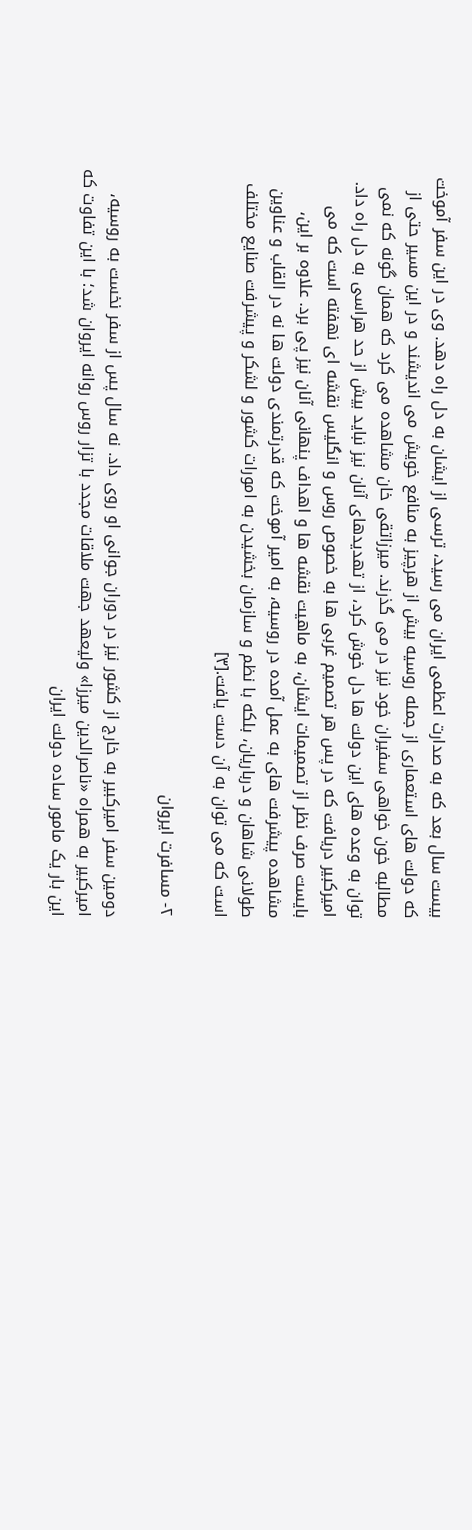بیست سال بعد که به صدارت اعظمی ایران می رسید، ترسی از ایشان به دل راه دهد. وی در این سفر آموخت که دولت های استعماری از جمله روسیه بیش از هرچیز به منافع خویش می اندیشند و در این مسیر حتی از مطالبه خون خواهی سفیران خود نیز در می گذرند. میرزاتقی خان مشاهده می کرد که همان گونه که نمی توان به وعده های این دولت ها دل خوش کرد، از تهدیدهای آنان نیز نباید بیش از حد هراسی به دل راه داد. امیرکبیر دریافت که در پس هر تصمیم غربی ها به خصوص روس و انگلیس نقشه ای نهفته است که می بایست صرف نظر از تصمیمات ایشان، به ماهیت نقشه ها و اهداف پنهانی آنان نیز پی برد. علاوه بر این، مشاهده پیشرفت های به عمل آمده در روسیه، به امیر آموخت که قدرتمندی دولت ها نه در القاب و عناوین طولانی شاهان و درباریان، بلکه با نظم و سازمان بخشیدن به امورات کشور و لشکر و پیشرفت صنایع مختلف است که می توان به آن دست یافت.[۳]

۲- مسافرت ایروان

دومین سفر امیرکبیر به خارج از کشور نیز در دوران جوانی او روی داد. نه سال پس از سفر نخست به روسیه، امیرکبیر به همراه «ناصرالدین میرزا» ولیعهد جهت ملاقات مجدد با تزار روس روانه ایروان شد؛ با این تفاوت که این بار یک مامور ساده دولت ایران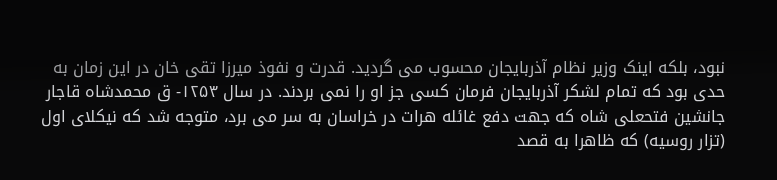نبود، بلکه اینک وزیر نظام آذربایجان محسوب می گردید. قدرت و نفوذ میرزا تقی خان در این زمان به حدی بود که تمام لشکر آذربایجان فرمان کسی جز او را نمی بردند. در سال ۱۲۵۳- ق محمدشاه قاجار جانشین فتحعلی شاه که جهت دفع غائله هرات در خراسان به سر می برد، متوجه شد که نیکلای اول (تزار روسیه) که ظاهرا به قصد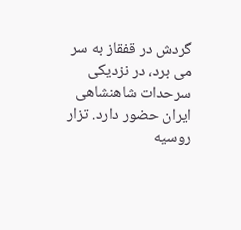گردش در قفقاز به سر می برد، در نزدیکی سرحدات شاهنشاهی ایران حضور دارد. تزار روسیه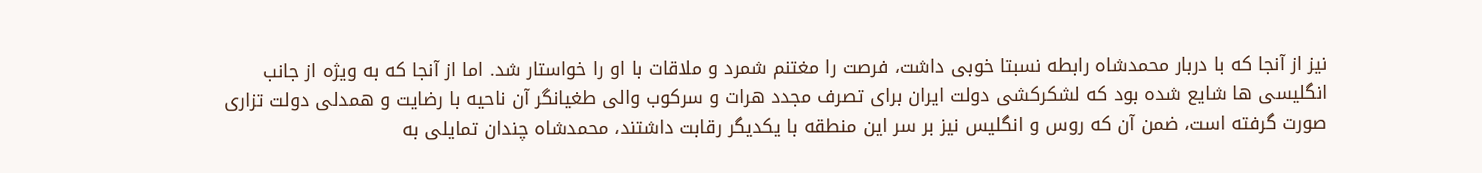نیز از آنجا که با دربار محمدشاه رابطه نسبتا خوبی داشت، فرصت را مغتنم شمرد و ملاقات با او را خواستار شد. اما از آنجا که به ویژه از جانب انگلیسی ها شایع شده بود که لشکرکشی دولت ایران برای تصرف مجدد هرات و سرکوب والی طغیانگر آن ناحیه با رضایت و همدلی دولت تزاری صورت گرفته است، ضمن آن که روس و انگلیس نیز بر سر این منطقه با یکدیگر رقابت داشتند، محمدشاه چندان تمایلی به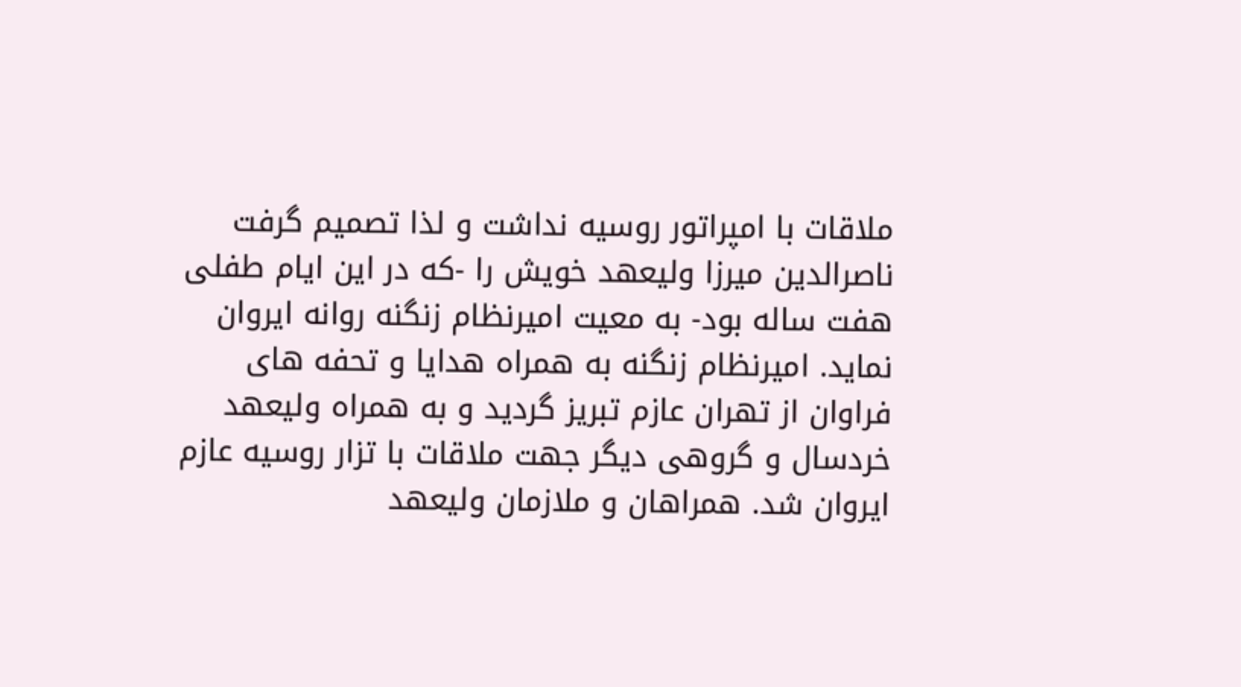ملاقات با امپراتور روسیه نداشت و لذا تصمیم گرفت ناصرالدین میرزا ولیعهد خویش را -که در این ایام طفلی هفت ساله بود- به معیت امیرنظام زنگنه روانه ایروان نماید. امیرنظام زنگنه به همراه هدایا و تحفه های فراوان از تهران عازم تبریز گردید و به همراه ولیعهد خردسال و گروهی دیگر جهت ملاقات با تزار روسیه عازم ایروان شد. همراهان و ملازمان ولیعهد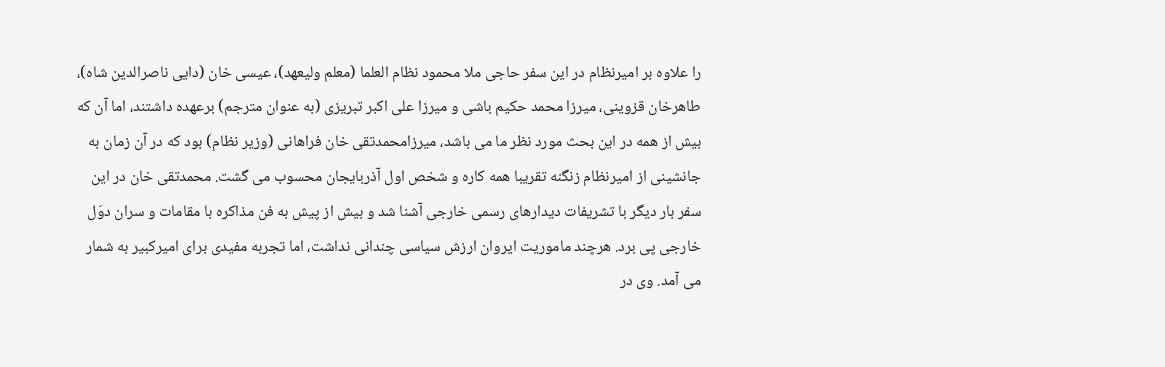را علاوه بر امیرنظام در این سفر حاجی ملا محمود نظام العلما (معلم ولیعهد)، عیسی خان (دایی ناصرالدین شاه)، طاهرخان قزوینی، میرزا محمد حکیم باشی و میرزا علی اکبر تبریزی (به عنوان مترجم) برعهده داشتند، اما آن که بیش از همه در این بحث مورد نظر ما می باشد، میرزامحمدتقی خان فراهانی (وزیر نظام) بود که در آن زمان به جانشینی از امیرنظام زنگنه تقریبا همه کاره و شخص اول آذربایجان محسوب می گشت. محمدتقی خان در این سفر بار دیگر با تشریفات دیدارهای رسمی خارجی آشنا شد و بیش از پیش به فن مذاکره با مقامات و سران دوَل خارجی پی برد. هرچند ماموریت ایروان ارزش سیاسی چندانی نداشت، اما تجربه مفیدی برای امیرکبیر به شمار می آمد. وی در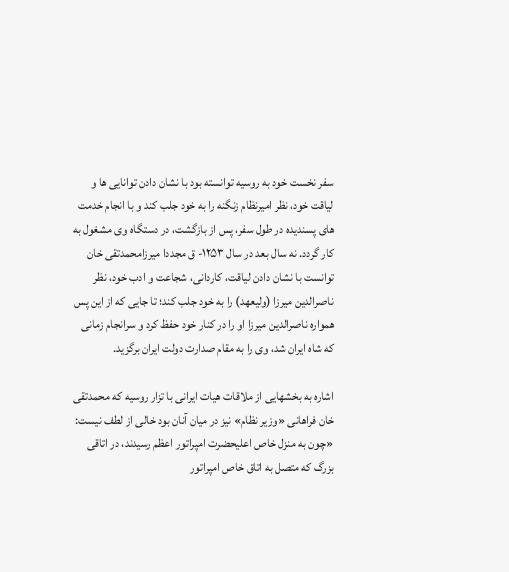سفر نخست خود به روسیه توانسته بود با نشان دادن توانایی ها و لیاقت خود، نظر امیرنظام زنگنه را به خود جلب کند و با انجام خدمت های پسندیده در طول سفر، پس از بازگشت، در دستگاه وی مشغول به کار گردد. نه سال بعد در سال ۱۲۵۳- ق مجددا میرزامحمدتقی خان توانست با نشان دادن لیاقت، کاردانی، شجاعت و ادب خود، نظر ناصرالدین میرزا (ولیعهد) را به خود جلب کند؛ تا جایی که از این پس همواره ناصرالدین میرزا او را در کنار خود حفظ کرد و سرانجام زمانی که شاه ایران شد، وی را به مقام صدارت دولت ایران برگزید.

اشاره به بخشهایی از ملاقات هیات ایرانی با تزار روسیه که محمدتقی خان فراهانی «وزیر نظام» نیز در میان آنان بود خالی از لطف نیست: «چون به منزل خاص اعلیحضرت امپراتور اعظم رسیدند، در اتاقی بزرگ که متصل به اتاق خاص امپراتور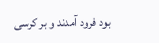بود فرود آمدند و بر کرسی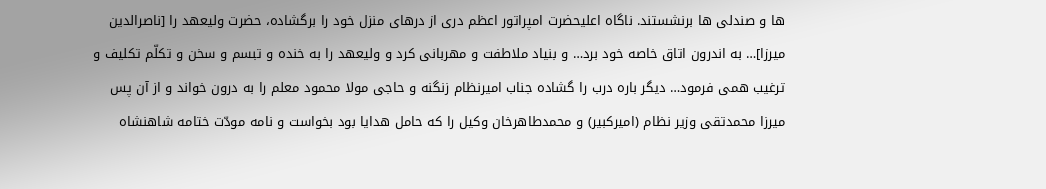ها و صندلی ها برنشستند. ناگاه اعلیحضرت امپراتور اعظم دری از درهای منزل خود را برگشاده، حضرت ولیعهد را [ناصرالدین میرزا]… به اندرون اتاق خاصه خود برد… و بنیاد ملاطفت و مهربانی کرد و ولیعهد را به خنده و تبسم و سخن و تکلّم تکلیف و ترغیب همی فرمود… دیگر باره درب را گشاده جناب امیرنظام زنگنه و حاجی مولا محمود معلم را به درون خواند و از آن پس میرزا محمدتقی وزیر نظام (امیرکبیر) و محمدطاهرخان وکیل را که حامل هدایا بود بخواست و نامه مودّت ختامه شاهنشاه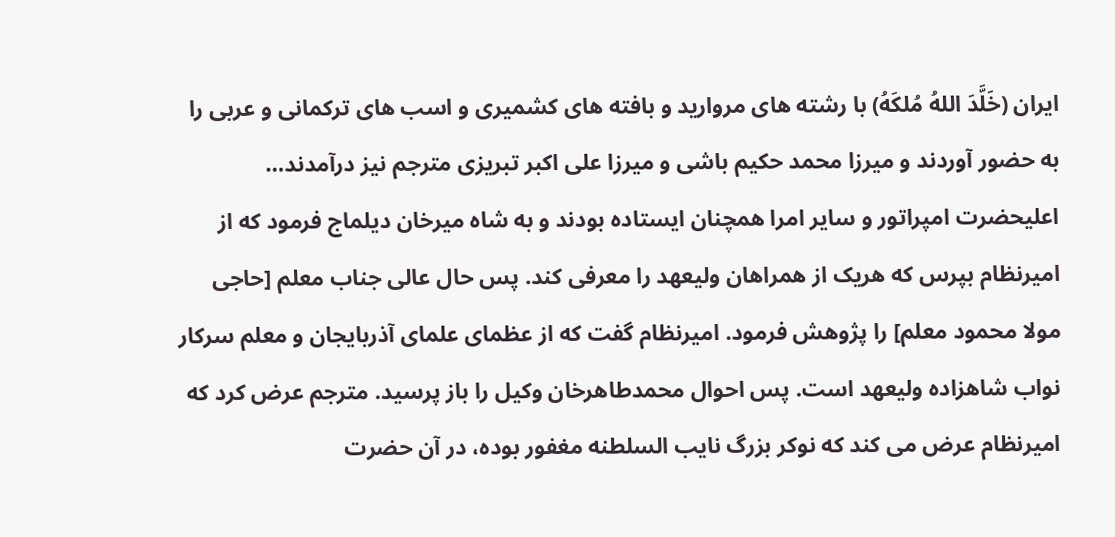ایران (خَلَّدَ اللهُ مُلکَهُ) با رشته های مروارید و بافته های کشمیری و اسب های ترکمانی و عربی را به حضور آوردند و میرزا محمد حکیم باشی و میرزا علی اکبر تبریزی مترجم نیز درآمدند… اعلیحضرت امپراتور و سایر امرا همچنان ایستاده بودند و به شاه میرخان دیلماج فرمود که از امیرنظام بپرس که هریک از همراهان ولیعهد را معرفی کند. پس حال عالی جناب معلم [حاجی مولا محمود معلم] را پژوهش فرمود. امیرنظام گفت که از عظمای علمای آذربایجان و معلم سرکار نواب شاهزاده ولیعهد است. پس احوال محمدطاهرخان وکیل را باز پرسید. مترجم عرض کرد که امیرنظام عرض می کند که نوکر بزرگ نایب السلطنه مغفور بوده، در آن حضرت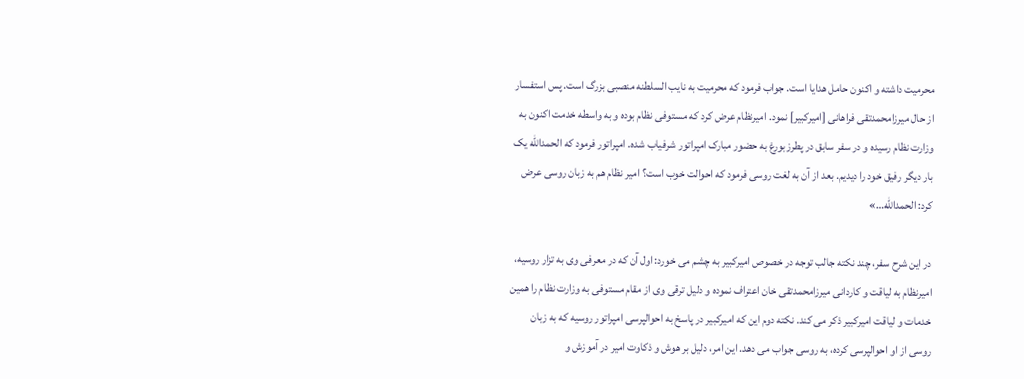محرمیت داشته و اکنون حامل هدایا است. جواب فرمود که محرمیت به نایب السلطنه منصبی بزرگ است. پس استفسار از حال میرزامحمدتقی فراهانی [امیرکبیر] نمود. امیرنظام عرض کرد که مستوفی نظام بوده و به واسطه خدمت اکنون به وزارت نظام رسیده و در سفر سابق در پطرزبورغ به حضور مبارک امپراتور شرفیاب شده. امپراتور فرمود که الحمدالله یک بار دیگر رفیق خود را دیدیم. بعد از آن به لغت روسی فرمود که احوالت خوب است؟ امیر نظام هم به زبان روسی عرض کرد: الحمدالله…»

در این شرح سفر، چند نکته جالب توجه در خصوص امیرکبیر به چشم می خورد: اول آن که در معرفی وی به تزار روسیه، امیرنظام به لیاقت و کاردانی میرزامحمدتقی خان اعتراف نموده و دلیل ترقی وی از مقام مستوفی به وزارت نظام را همین خدمات و لیاقت امیرکبیر ذکر می کند. نکته دوم این که امیرکبیر در پاسخ به احوالپرسی امپراتور روسیه که به زبان روسی از او احوالپرسی کرده، به روسی جواب می دهد. این امر، دلیل بر هوش و ذکاوت امیر در آموزش و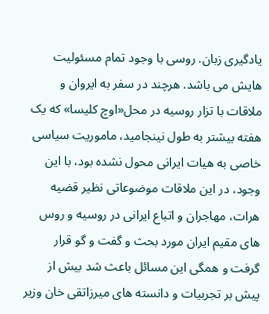یادگیری زبان. روسی با وجود تمام مسئولیت هایش می باشد. هرچند در سفر به ایروان و ملاقات با تزار روسیه در محل«اوچ کلیسا» که یک هفته بیشتر به طول نینجامید، ماموریت سیاسی خاصی به هیات ایرانی محول نشده بود، با این وجود، در این ملاقات موضوعاتی نظیر قضیه هرات، مهاجران و اتباع ایرانی در روسیه و روس های مقیم ایران مورد بحث و گفت و گو قرار گرفت و همگی این مسائل باعث شد بیش از پیش بر تجربیات و دانسته های میرزاتقی خان وزیر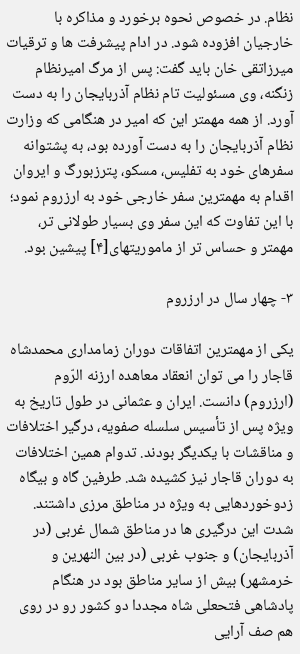نظام. در خصوص نحوه برخورد و مذاکره با خارجیان افزوده شود. در ادام پیشرفت ها و ترقیات میرزاتقی خان باید گفت: پس از مرگ امیرنظام زنگنه، وی مسئولیت تام نظام آذربایجان را به دست آورد. از همه مهمتر این که امیر در هنگامی که وزارت نظام آذربایجان را به دست آورده بود، به پشتوانه سفرهای خود به تفلیس، مسکو، پترزبورگ و ایروان اقدام به مهمترین سفر خارجی خود به ارزروم نمود؛ با این تفاوت که این سفر وی بسیار طولانی تر، مهمتر و حساس تر از ماموریتهای[۴] پیشین بود.

۳- چهار سال در ارزروم

یکی از مهمترین اتفاقات دوران زمامداری محمدشاه قاجار را می توان انعقاد معاهده ارزنه الرّوم (ارزروم) دانست. ایران و عثمانی در طول تاریخ به ویژه پس از تأسیس سلسله صفویه، درگیر اختلافات و مناقشات با یکدیگر بودند. تدوام همین اختلافات به دوران قاجار نیز کشیده شد. طرفین گاه و بیگاه زدوخوردهایی به ویژه در مناطق مرزی داشتند. شدت این درگیری ها در مناطق شمال غربی (در آذربایجان) و جنوب غربی (در بین النهرین و خرمشهر) بیش از سایر مناطق بود در هنگام پادشاهی فتحعلی شاه مجددا دو کشور رو در روی هم صف آرایی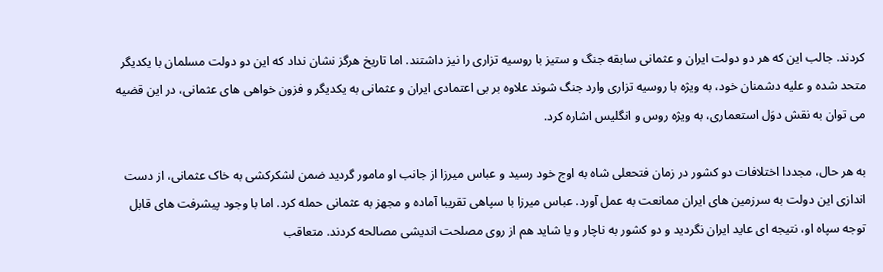کردند. جالب این که هر دو دولت ایران و عثمانی سابقه جنگ و ستیز با روسیه تزاری را نیز داشتند. اما تاریخ هرگز نشان نداد که این دو دولت مسلمان با یکدیگر متحد شده و علیه دشمنان خود، به ویژه با روسیه تزاری وارد جنگ شوند علاوه بر بی اعتمادی ایران و عثمانی به یکدیگر و فزون خواهی های عثمانی، در این قضیه می توان به نقش دوَل استعماری، به ویژه روس و انگلیس اشاره کرد.

به هر حال، مجددا اختلافات دو کشور در زمان فتحعلی شاه به اوج خود رسید و عباس میرزا از جانب او مامور گردید ضمن لشکرکشی به خاک عثمانی، از دست اندازی این دولت به سرزمین های ایران ممانعت به عمل آورد. عباس میرزا با سپاهی تقریبا آماده و مجهز به عثمانی حمله کرد. اما با وجود پیشرفت های قابل توجه سپاه او، نتیجه ای عاید ایران نگردید و دو کشور به ناچار و یا شاید هم از روی مصلحت اندیشی مصالحه کردند. متعاقب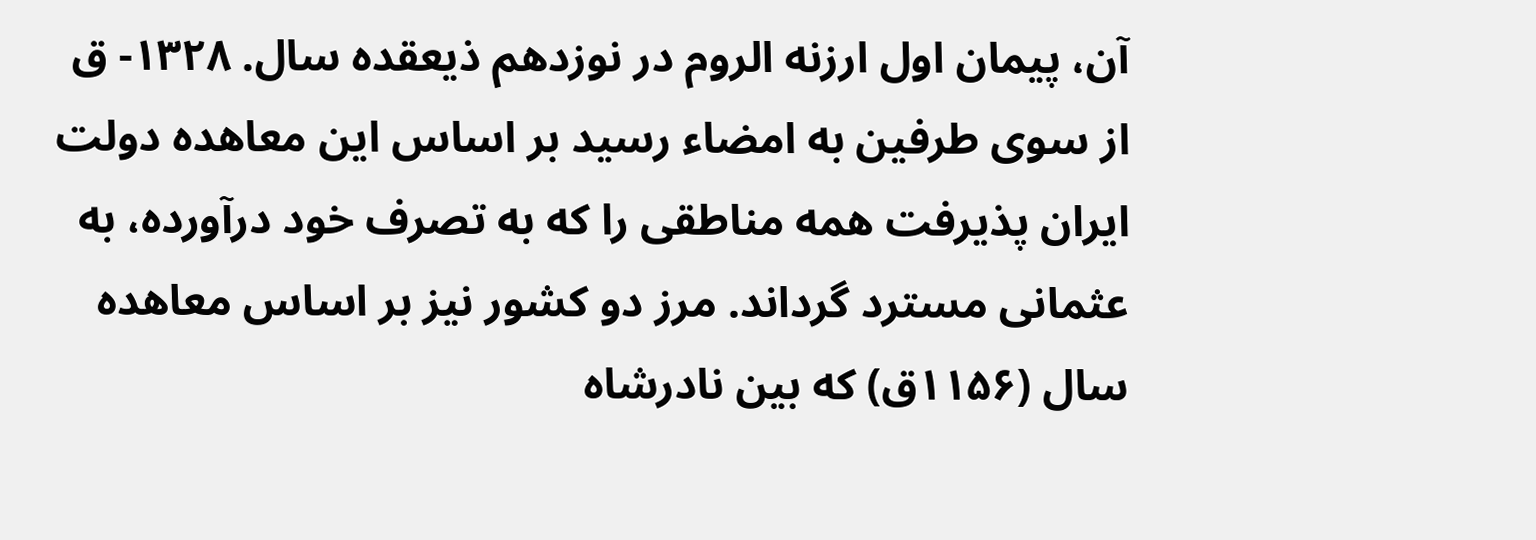آن، پیمان اول ارزنه الروم در نوزدهم ذیعقده سال. ۱۳۲۸- ق از سوی طرفین به امضاء رسید بر اساس این معاهده دولت ایران پذیرفت همه مناطقی را که به تصرف خود درآورده، به عثمانی مسترد گرداند. مرز دو کشور نیز بر اساس معاهده سال (۱۱۵۶ق) که بین نادرشاه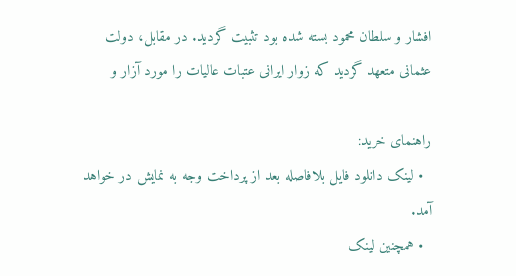افشار و سلطان محمود بسته شده بود تثبیت گردید. در مقابل، دولت عثمانی متعهد گردید که زوار ایرانی عتبات عالیات را مورد آزار و

راهنمای خرید:
  • لینک دانلود فایل بلافاصله بعد از پرداخت وجه به نمایش در خواهد آمد.
  • همچنین لینک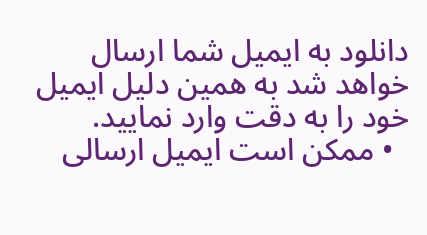دانلود به ایمیل شما ارسال خواهد شد به همین دلیل ایمیل خود را به دقت وارد نمایید.
  • ممکن است ایمیل ارسالی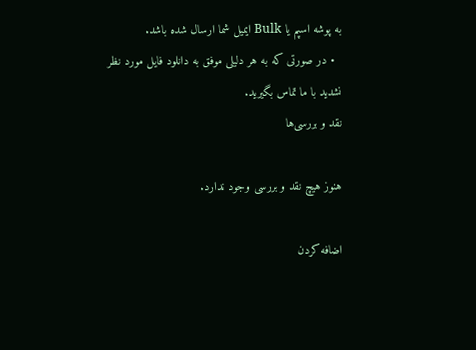به پوشه اسپم یا Bulk ایمیل شما ارسال شده باشد.
  • در صورتی که به هر دلیلی موفق به دانلود فایل مورد نظر نشدید با ما تماس بگیرید.
نقد و بررسی‌ها

هنوز هیچ نقد و بررسی وجود ندارد.

اضافه کردن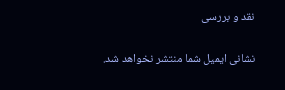نقد و بررسی

نشانی ایمیل شما منتشر نخواهد شد.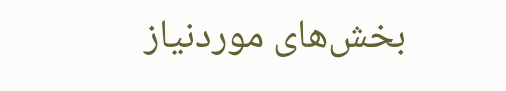بخش‌های موردنیاز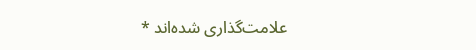علامت‌گذاری شده‌اند *